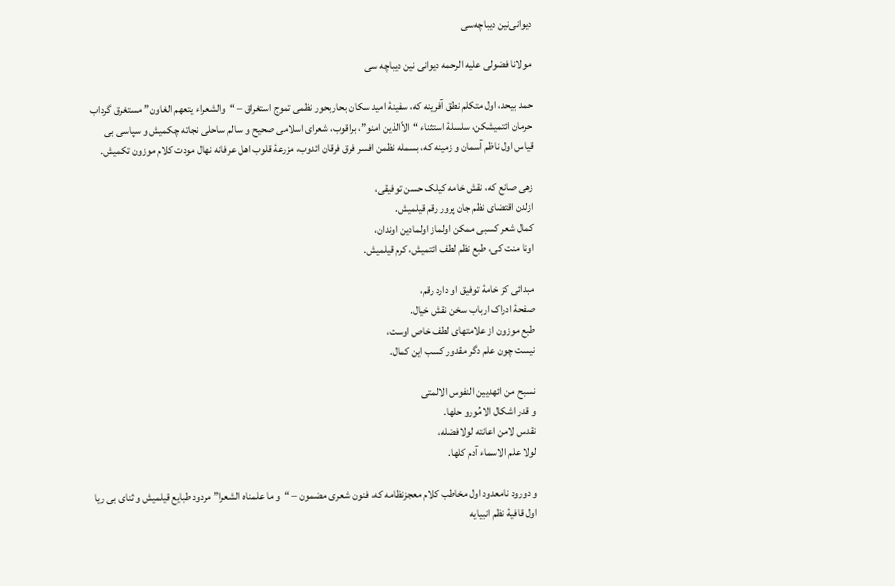دیوانی‌نین دیباچه‌سی

مولانا فضولی علیه الرحمه دیوانی نین دیباچه سی

حمد بیحد، اول متکلم نطق آفرینه که، سفینۀ امید سکان بحاربحور نظمی تموج استغراق – “والشعراء یتعهم الغاون” مستغرق گرداب حرمان ائتمیشکن، سلسلۀ استثناء “الاّالذین امنو”، براقوب، شعرای اسلامی صحیح و سالم ساحلی نجاته چکمیش و سپاسی بی قیاس اول ناظم آسمان و زمینه که، بسمله نظمن افسر فرق فرقان ائدوب، مزرعۀ قلوب اهل عرفانه نهال مودت کلام موزون تکمیش.

زهی صانع که، نقش خامه کیلک حسن توفیقی،
ازلدن اقتضای نظم جان پرور رقم قیلمیش.
کمال شعر کسبی ممکن اولماز اولمادین اوندان،
اونا منت کی، طبع نظم لطف ائتمیش، کرم قیلمیش.

مبدائی کز خامۀ توفیق او دارد رقم،
صفحۀ ادراک ارباب سخن نقش خیال.
طبع موزون از علامتهای لطف خاص اوست،
نیست چون علم دگر مقدور کسب این کمال.

نسبح من ائهدیین النفوس الالمتی
و قدر اشکال الامُورو حلها.
نقدس لامن اعانته لولافضله،
لولا علم الاسماء آدم کلها.

و دورود نامعدود اول مخاطب کلام معجزنظامه که، فنون شعری مضمون – “و ما علمناه الشعرا” مردود طبایع قیلمیش و ثنای بی ریا
اول قافیۀ نظم انبیایه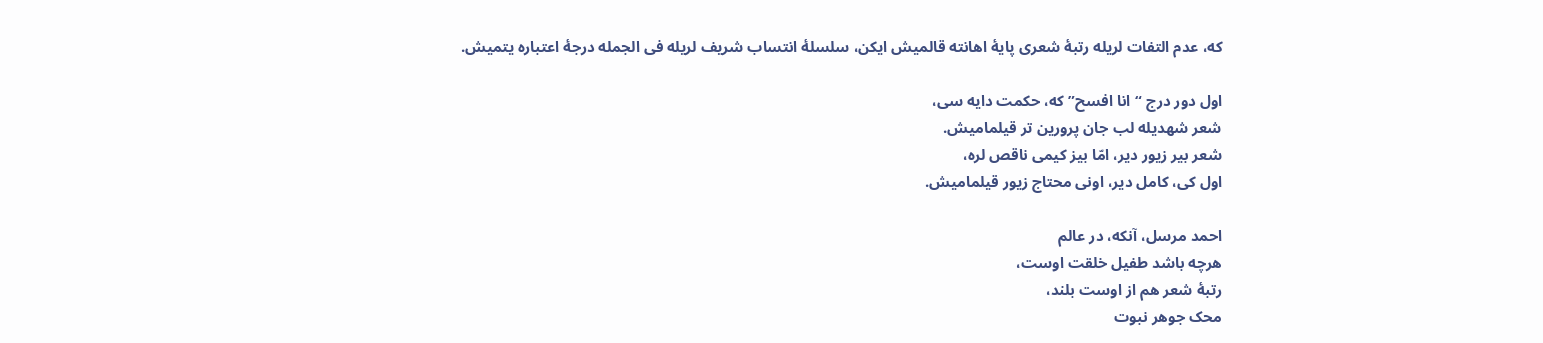که، عدم التفات لریله رتبۀ شعری پایۀ اهانته قالمیش ایکن، سلسلۀ انتساب شریف لریله فی الجمله درجۀ اعتباره یتمیش.

اول دور درج “انا افسح” که، حکمت دایه سی،
شعر شهدیله لب جان پرورین تر قیلمامیش.
شعر بیر زیور دیر، امّا بیز کیمی ناقص لره،
اول کی، کامل دیر، اونی محتاج زیور قیلمامیش.

احمد مرسل، آنکه، در عالم
هرچه باشد طفیل خلقت اوست،
رتبۀ شعر هم از اوست بلند،
محک جوهر نبوت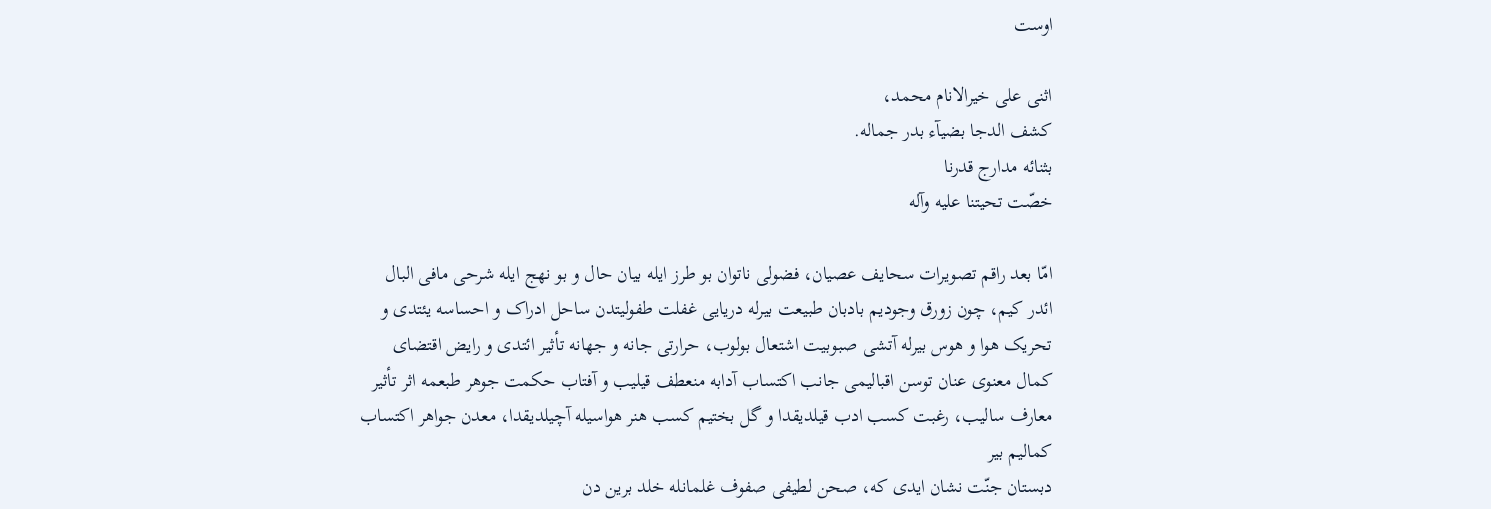اوست

اثنی علی خیرالانام محمد،
کشف الدجا بضیآء بدر جماله.
بثنائه مدارج قدرنا
خصّت تحیتنا علیه وآله

امّا بعد راقم تصویرات سحایف عصیان، فضولی ناتوان بو طرز ایله بیان حال و بو نهج ایله شرحی مافی البال ائدر کیم، چون زورق وجودیم بادبان طبیعت بیرله دریایی غفلت طفولیتدن ساحل ادراک و احساسه یئتدی و تحریک هوا و هوس بیرله آتشی صبوبیت اشتعال بولوب، حرارتی جانه و جهانه تأثیر ائتدی و رایض اقتضای کمال معنوی عنان توسن اقبالیمی جانب اکتساب آدابه منعطف قیلیب و آفتاب حکمت جوهر طبعمه اثر تأثیر معارف سالیب، رغبت کسب ادب قیلدیقدا و گل بختیم کسب هنر هواسیله آچیلدیقدا، معدن جواهر اکتساب کمالیم بیر
دبستان جنّت نشان ایدی که، صحن لطیفی صفوف غلمانله خلد برین دن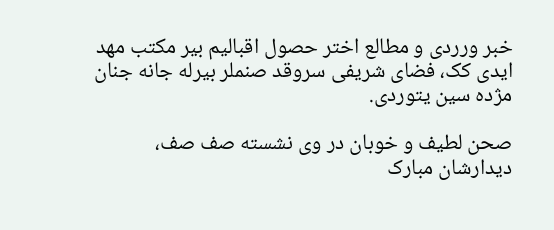خبر ورردی و مطالع اختر حصول اقبالیم بیر مکتب مهد ایدی کک، فضای شریفی سروقد صنملر بیرله جانه جنان مژده سین یتوردی.

صحن لطیف و خوبان در وی نشسته صف صف،
دیدارشان مبارک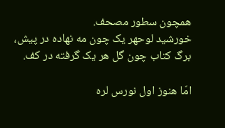همچون سطور مصحف.
خورشید لوحهر یک چون مه نهاده در پیش،
برگ کتاب چون گل هر یک گرفته در کف.

امّا هنوز اول نورس لره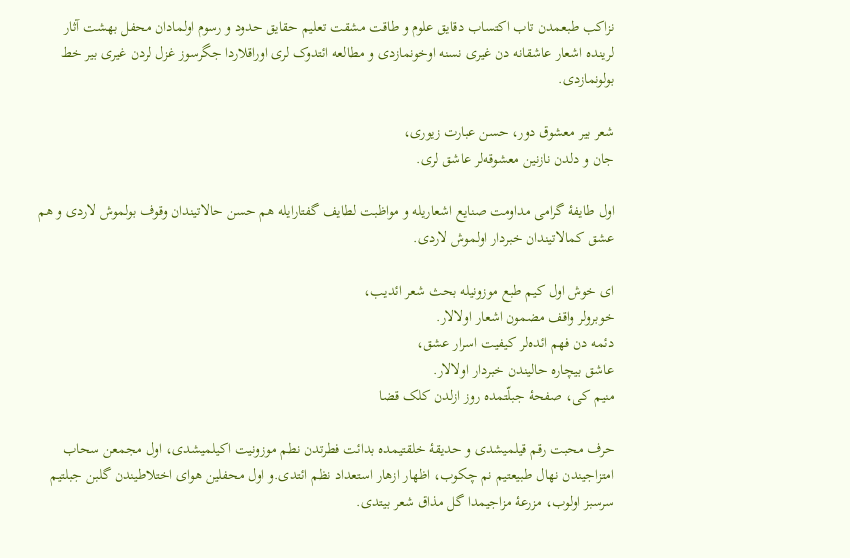نزاکب طبعمدن تاب اکتساب دقایق علوم و طاقت مشقت تعلیم حقایق حدود و رسوم اولمادان محفل بهشت آثار لرینده اشعار عاشقانه دن غیری نسنه اوخونمازدی و مطالعه ائتدوک لری اوراقلاردا جگرسوز غزل لردن غیری بیر خط بولونمازدی.

شعر بیر معشوق دور، حسن عبارت زیوری،
جان و دلدن نازنین معشوقه‌لر عاشق لری.

اول طایفۀ گرامی مداومت صنایع اشعاریله و مواظبت لطایف گفتارایله هم حسن حالاتیندان وقوف بولموش لاردی و هم عشق کمالاتیندان خبردار اولموش لاردی.

ای خوش اول کیم طبع موزونیله بحث شعر ائدیب،
خوبرولر واقف مضمون اشعار اولالار.
دئمه دن فهم ائده‌لر کیفیت اسرار عشق،
عاشق بیچاره حالیندن خبردار اولالار.
منیم کی، صفحۀ جبلّتمده روز ازلدن کلک قضا

حرف محبت رقم قیلمیشدی و حدیقۀ خلقتیمده بدائت فطرتدن نطم موزونیت اکیلمیشدی، اول مجمعن سحاب امتزاجیندن نهال طبیعتیم نم چکوب، اظهار ازهار استعداد نظم ائتدی.و اول محفلین هوای اختلاطیندن گلبن جبلتیم سرسبز اولوب، مزرعۀ مزاجیمدا گل مذاق شعر بیتدی.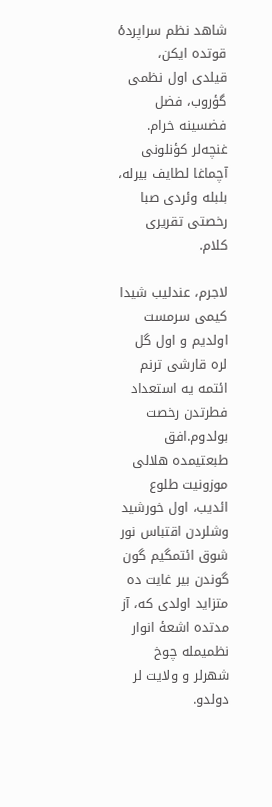شاهد نظم سراپردۀ قوتده ایکن،
قیلدی اول نظمی گؤروب، فضل فضسینه خرام.
غنچه‌لر کؤنلونی آچماغا لطایف بیرله،
بلبله وئردی صبا رخصتی تقریری کلام.

لاجرم، عندلیب شیدا کیمی سرمست اولدیم و اول گل لره قارشی ترنم ائتمه یه استعداد فطرتدن رخصت بولدوم.افق طبعتیمده هلالی موزونیت طلوع ائدیب، اول خورشید وشلردن اقتباس نور شوق ائتمگیم گون گوندن بیر غایت ده متزاید اولدی که، آز مدتده اشعۀ انوار نظمیمله چوخ شهرلر و ولایت لر دولدو.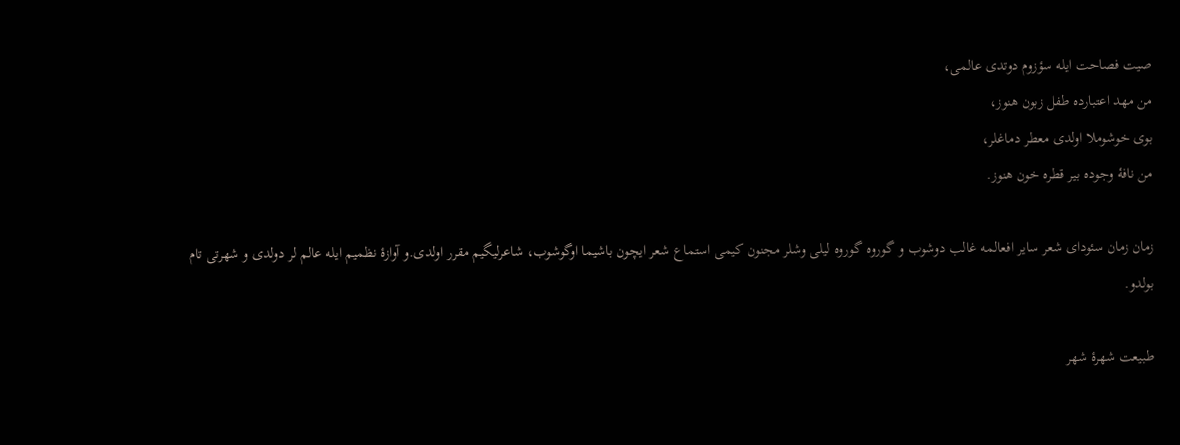صیت فصاحت ایله سؤزوم دوتدی عالمی،
من مهد اعتبارده طفل زبون هنوز،
بوی خوشوملا اولدی معطر دماغلر،
من نافۀ وجوده بیر قطره خون هنوز.

زمان زمان سئودای شعر سایر افعالمه غالب دوشوب و گوروه گوروه لیلی وشلر مجنون کیمی استماع شعر ایچون باشیما اوگوشوب، شاعرلیگیم مقرر اولدی.و آوازۀ نظمیم ایله عالم لر دولدی و شهرتی تام بولدو.

طبیعت شهرۀ شهر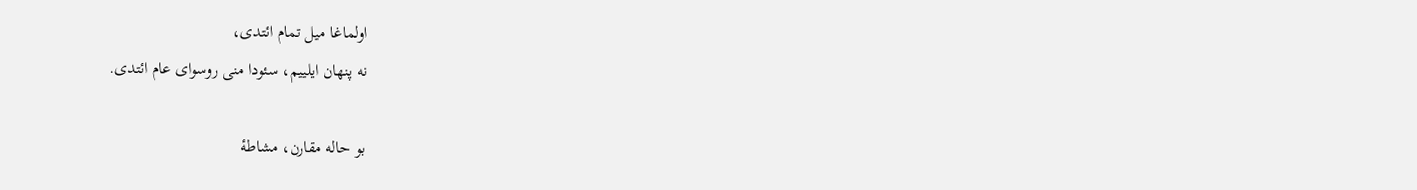اولماغا میل تمام ائتدی،
نه پنهان ایلییم، سئودا منی روسوای عام ائتدی.

بو حاله مقارن، مشاطۀ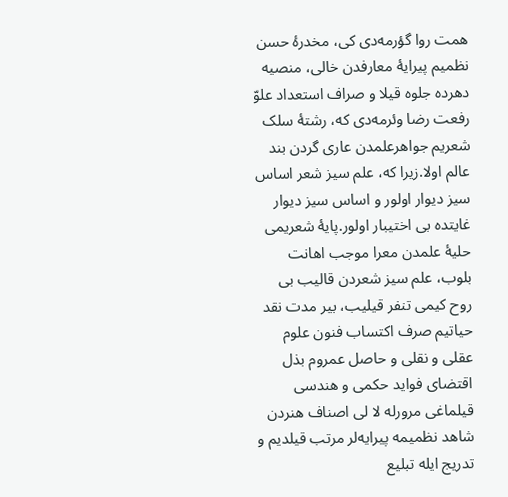همت روا گؤرمه‌دی کی، مخدرۀ حسن نظمیم پیرایۀ معارفدن خالی، منصیه دهرده جلوه قیلا و صراف استعداد علوّ رفعت رضا وئرمه‌دی که، رشتۀ سلک شعریم جواهرعلمدن عاری گردن بند عالم اولا.زیرا که، علم سیز شعر اساس سیز دیوار اولور و اساس سیز دیوار غایتده بی اختیبار اولور.پایۀ شعریمی حلیۀ علمدن معرا موجب اهانت بلوب، علم سیز شعردن قالیب بی روح کیمی تنفر قیلیب، بیر مدت نقد حیاتیم صرف اکتساب فنون علوم عقلی و نقلی و حاصل عمروم بذل اقتضای فواید حکمی و هندسی قیلماغی مرورله لا لی اصناف هنردن شاهد نظمیمه پیرایه‌لر مرتب قیلدیم و تدریج ایله تبلیع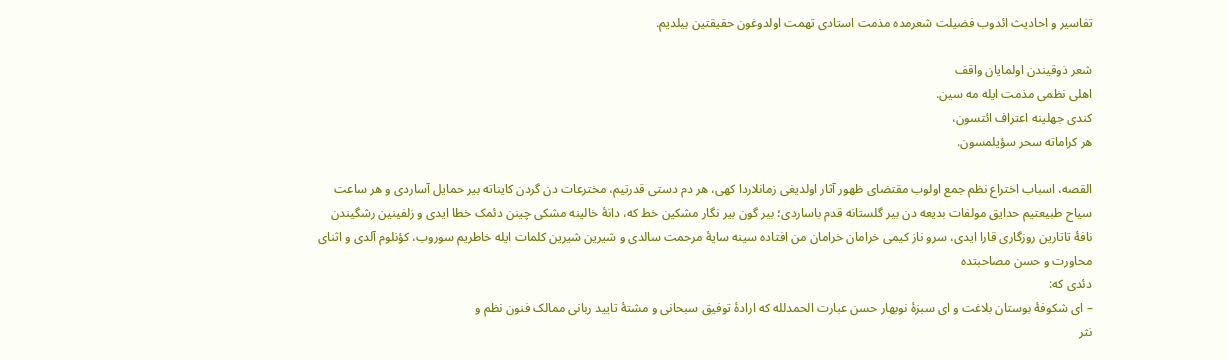تفاسیر و احادیث ائدوب فضیلت شعرمده مذمت استادی تهمت اولدوغون حقیقتین بیلدیم.

شعر ذوقیندن اولمایان واقف
اهلی نظمی مذمت ایله مه سین.
کندی جهلینه اعتراف ائتسون،
هر کراماته سحر سؤیلمسون.

القصه، اسباب اختراع نظم جمع اولوب مقتضای ظهور آثار اولدیغی زمانلاردا کهی، هر دم دستی قدرتیم، مخترعات دن گردن کایناته بیر حمایل آساردی و هر ساعت سیاح طبیعتیم حدایق مولفات بدیعه دن بیر گلستانه قدم باساردی؛ بیر گون بیر نگار مشکین خط که، دانۀ خالینه مشکی چینن دئمک خطا ایدی و زلفینین رشگیندن نافۀ تاتارین روزگاری قارا ایدی، سرو ناز کیمی خرامان خرامان من افتاده سینه سایۀ مرحمت سالدی و شیرین شیرین کلمات ایله خاطریم سوروب، کؤنلوم آلدی و اثنای محاورت و حسن مصاحبتده
دئدی که:
– ای شکوفۀ بوستان بلاغت و ای سبزۀ نوبهار حسن عبارت الحمدلله که ارادۀ توفیق سبحانی و مشتۀ تایید ربانی ممالک فنون نظم و
نثر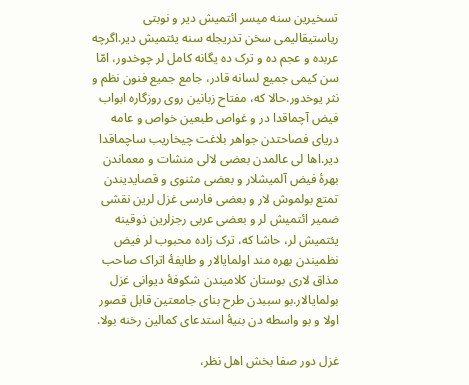تسخیرین سنه میسر ائتمیش دیر و نوبتی ریاستیقالیمی سخن تدریجله سنه یئتمیش دیر.اگرچه عربده و عجم ده و ترک ده یگانه کامل لر چوخدور، امّا سن کیمی جمیع لسانه قادر، جامع جمیع فنون نظم و نثر یوخدور.حالا که، مفتاح زبانین روی روزگاره ابواب فیض آچماقدا در و غواص طبعین خواص و عامه دریای فصاحتدن جواهر بلاغت چیخاریب ساچماقدا دیر.اها لی عالمدن بعضی لالی منشات و معماندن بهرۀ فیض آلمیشلار و بعضی مثنوی و قصایدیندن تمتع بولموش لار و بعضی فارسی غزل لرین نقشی ضمیر ائتمیش لر و بعضی عربی رجزلرین ذوقینه یئتمیش لر، حاشا که، ترک زاده محبوب لر فیض نظمیندن بهره مند اولمایالار و طایفۀ اتراک صاحب مذاق لاری بوستان کلامیندن شکوفۀ دیوانی غزل بولمایالار.بو سببدن طرح بنای جامعتین قابل قصور اولا و بو واسطه دن بنیۀ استدعای کمالین رخنه بولا.

غزل دور صفا بخش اهل نظر،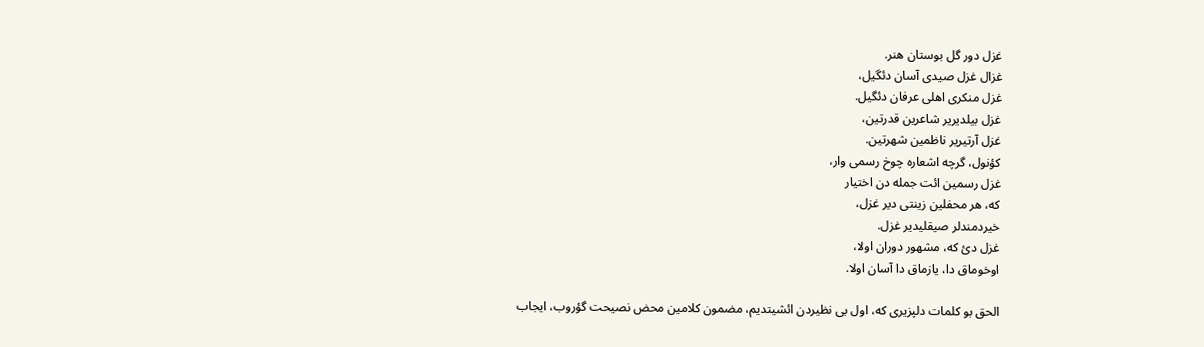غزل دور گل بوستان هنر.
غزال غزل صیدی آسان دئگیل،
غزل منکری اهلی عرفان دئگیل.
غزل بیلدیریر شاعرین قدرتین،
غزل آرتیریر ناظمین شهرتین.
کؤنول، گرچه اشعاره چوخ رسمی وار،
غزل رسمین ائت جمله دن اختیار
که، هر محفلین زینتی دیر غزل،
خیردمندلر صیقلیدیر غزل.
غزل دئ که، مشهور دوران اولا،
اوخوماق دا، یازماق دا آسان اولا.

الحق بو کلمات دلپزیری که، اول بی نظیردن ائشیتدیم، مضمون کلامین محض نصیحت گؤروب، ایجاب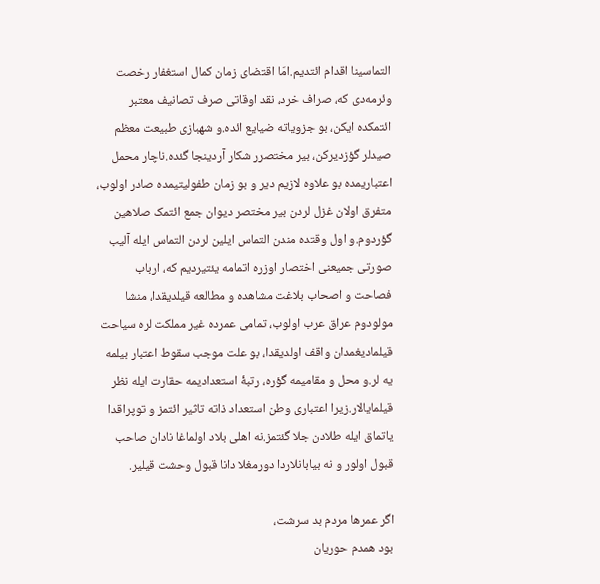التماسینا اقدام ائتدیم.امّا اقتضای زمان کمال استغفار رخصت وئرمه‌دی که، صراف خرد، نقد اوقاتی صرف تصانیف معتبر ائتمکده ایکن، بو جزویاته ضیایع ائده.و شهبازی طبیعت معظم صیدلر گؤزدیرکن، بیر مختصرر شکار آردینجا گئده.ناچار محمل اعتباریمده بو علاوه لازیم دیر و بو زمان طفولیتیمده صادر اولوب، متفرق اولان غزل لردن بیر مختصر دیوان جمع ائتمک صلاهین گؤردوم.و اول وقتده مندن التماس ایلین لردن التماس ایله آلیب صورتی جمیعنی اختصار اوزره اتمامه یئتیردیم که، ارباب فصاحت و اصحاب بلاغت مشاهده و مطالعه قیلدیقدا، منشا مولودوم عراق عرب اولوب، تمامی عمرده غیر مملکت لره سیاحت قیلمادیغمدان واقف اولدیقدا، بو علت موجب سقوط اعتبار بیلمه یه لر.و محل و مقامیمه گؤره، رتبۀ استعدادیمه حقارت ایله نظر قیلمایالار.زیرا اعتباری وطن استعداد ذاته تاثیر ائتمز و توپراقدا یاتماق ایله طلادن جلا گئتمز.نه اهلی بلاد اولماغا نادان صاحب قبول اولور و نه بیابانلاردا دورمغلا دانا قبول وحشت قیلیر.

اگر عمرها مردم بد سرشت،
بود همدم حوریان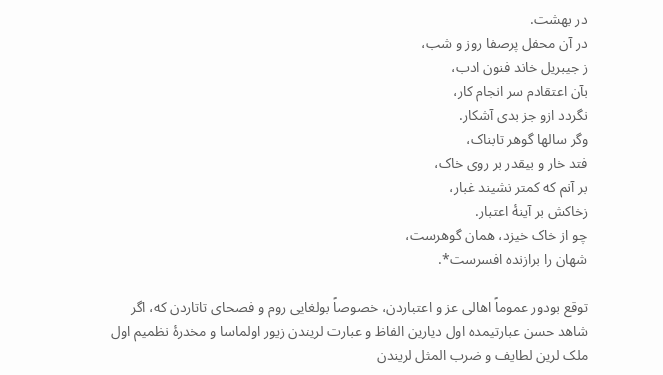در بهشت.
در آن محفل پرصفا روز و شب،
ز جیبریل خاند فنون ادب،
بآن اعتقادم سر انجام کار،
نگردد ازو جز بدی آشکار.
وگر سالها گوهر تابناک،
فتد خار و بیقدر بر روی خاک،
بر آنم که کمتر نشیند غبار،
زخاکش بر آینۀ اعتبار.
چو از خاک خیزد، همان گوهرست،
شهان را برازنده افسرست*.

توقع بودور عموماً اهالی عز و اعتباردن، خصوصاً بولغایی روم و فصحای تاتاردن که، اگر شاهد حسن عبارتیمده اول دیارین الفاظ و عبارت لریندن زیور اولماسا و مخدرۀ نظمیم اول ملک لرین لطایف و ضرب المثل لریندن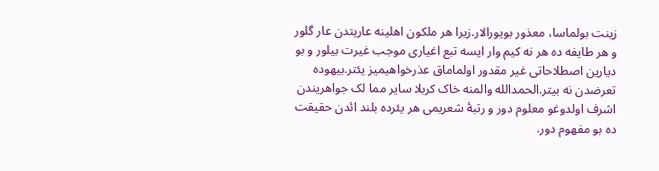زینت بولماسا، معذور بویورالار.زیرا هر ملکون اهلینه عاریتدن عار گلور و هر طایفه ده هر نه کیم وار ایسه تبع اغیاری موجب غیرت بیلور و بو دیارین اصطلاحاتی غیر مقدور اولماماق عذرخواهیمیز یئتر.بیهوده تعرضدن نه بیتر.الحمدالله والمنه خاک کربلا سایر مما لک جواهریندن اشرف اولدوغو معلوم دور و رتبۀ شعریمی هر یئرده بلند ائدن حقیقت ده بو مفهوم دور.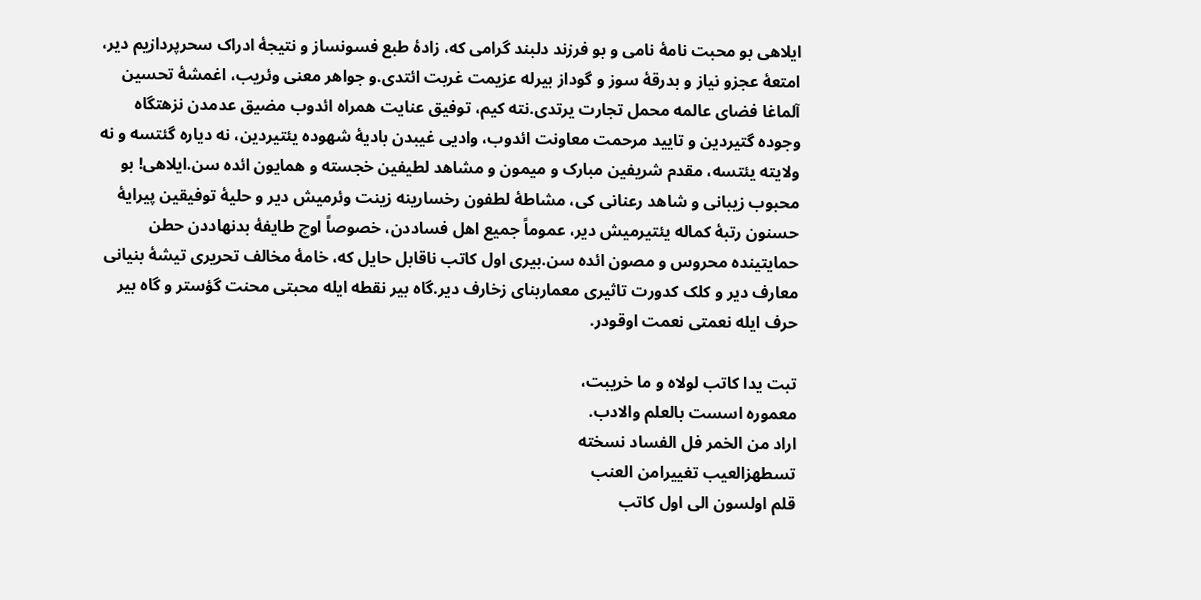ایلاهی بو محبت نامۀ نامی و بو فرزند دلبند گرامی که، زادۀ طبع فسونساز و نتیجۀ ادراک سحرپردازیم دیر، امتعۀ عجزو نیاز و بدرقۀ سوز و گوداز بیرله عزیمت غربت ائتدی.و جواهر معنی وئریب، اغمشۀ تحسین آلماغا فضای عالمه محمل تجارت یرتدی.نته کیم، توفیق عنایت همراه ائدوب مضیق عدمدن نزهتگاه وجوده گتیردین و تایید مرحمت معاونت ائدوب، وادیی غیبدن بادیۀ شهوده یئتیردین، نه دیاره گئتسه و نه ولایته یئتسه، مقدم شریفین مبارک و میمون و مشاهد لطیفین خجسته و همایون ائده سن.ایلاهی! بو محبوب زیبانی و شاهد رعنانی کی، مشاطۀ لطفون رخسارینه زینت وئرمیش دیر و حلیۀ توفیقین پیرایۀ حسنون رتبۀ کماله یئتیرمیش دیر، عموماً جمیع اهل فساددن، خصوصاً اوچ طایفۀ بدنهاددن حطن حمایتینده محروس و مصون ائده سن.بیری اول کاتب ناقابل حایل که، خامۀ مخالف تحریری تیشۀ بنیانی معارف دیر و کلک کدورت تاثیری معماربنای زخارف دیر.گاه بیر نقطه ایله محبتی محنت گؤستر و گاه بیر حرف ایله نعمتی نعمت اوقودر.

تبت یدا کاتب لولاه و ما خریبت،
معموره اسست بالعلم والادب.
اراد من الخمر فل الفساد نسخته
تسطهزالعیب تغییرامن العنب
قلم اولسون الی اول کاتب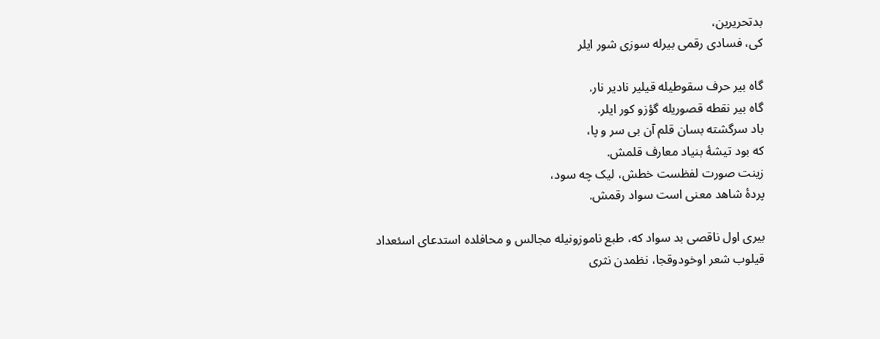بدتحریرین،
کی، فسادی رقمی بیرله سوزی شور ایلر

گاه بیر حرف سقوطیله قیلیر نادیر نار.
گاه بیر نقطه قصوریله گؤزو کور ایلر.
باد سرگشته بسان قلم آن بی سر و پا،
که بود تیشۀ بنیاد معارف قلمش.
زینت صورت لفظست خطش، لیک چه سود،
پردۀ شاهد معنی است سواد رقمش.

بیری اول ناقصی بد سواد که، طبع ناموزونیله مجالس و محافلده استدعای اسئعداد قیلوب شعر اوخودوقجا، نظمدن نثری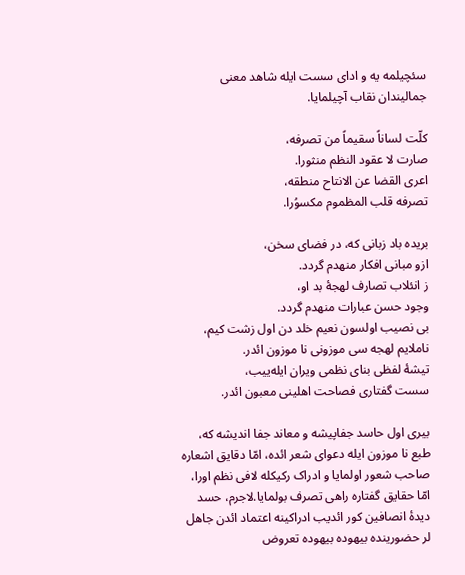سئچیلمه یه و ادای سست ایله شاهد معنی جمالیندان نقاب آچیلمایا.

کلّت لساناً سقیماً من تصرفه،
صارت لا عقود النظم منثورا.
اعری القضا عن الانتاح منطقه،
تصرفه قلب المظموم مکسوُرا.

بریده باد زبانی که، در فضای سخن،
ازو مبانی افکار منهدم گردد.
ز انئلاب تصارف لهجۀ بد او،
وجود حسن عبارات منهدم گردد.
بی نصیب اولسون نعیم خلد دن اول زشت کیم،
ناملایم لهجه سی موزونی نا موزون ائدر.
تیشۀ لفظی بنای نظمی ویران ایله‌ییب،
سست گفتاری فصاحت اهلینی معبون ائدر.

بیری اول حاسد جفاپیشه و معاند جفا اندیشه که، طبع نا موزون ایله دعوای شعر ائده، امّا دقایق اشعاره صاحب شعور اولمایا و ادراک رکیکله لافی نظم اورا، امّا حقایق گفتاره راهی تصرف بولمایا.لاجرم، حسد دیدۀ انصافین کور ائدیب ادراکینه اعتماد ائدن جاهل لر حضورینده بیهوده بیهوده تعروض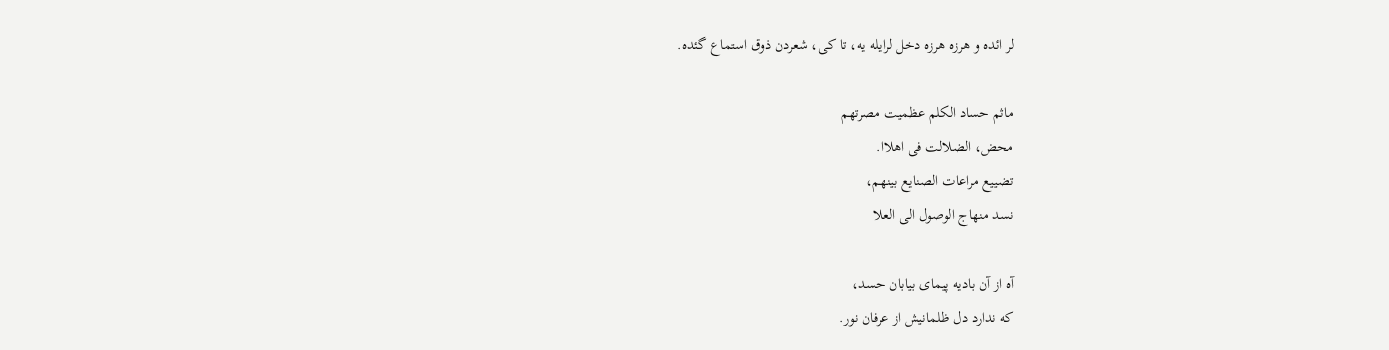لر ائده و هرزه هرزه دخل لرایله یه، تا کی، شعردن ذوق استماع گئده.

ماثم حساد الکلم عظمیت مصرتهم
محض، الضلالت فی اهلاا.
تضییع مراعات الصنایع بینهم،
نسد منهاج الوصول الی العلا

آه از آن بادیه پیمای بیابان حسد،
که ندارد دل ظلمانیش از عرفان نور.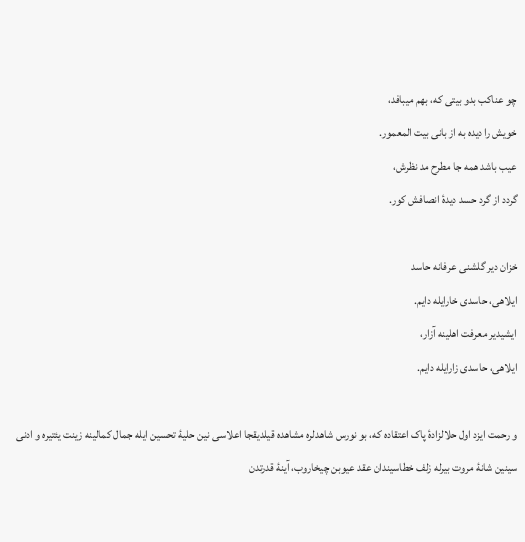چو عناکب بدو بیتی که، بهم میبافد،
خویش را دیده به از بانی بیت المعمور.
عیب باشد همه جا مطرح مد نظرش،
گردد از گرد حسد دیدۀ انصافش کور.

خزان دیر گلشنی عرفانه حاسد
ایلاهی، حاسدی خارایله دایم.
ایشیدیر معرفت اهلینه آزار،
ایلاهی، حاسدی زارایله دایم.

و رحمت ایزد اول حلالزادۀ پاک اعتقاده که، بو نورس شاهدلره مشاهده قیلدیقجا اعلاسی نین حلیۀ تحسین ایله جمال کمالینه زینت یئتیره و ادنی سینین شانۀ مروت بیرله زلف خطاسیندان عقد عیوبن چیخاروب، آینۀ قدرتدن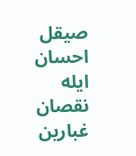صیقل احسان ایله نقصان غبارین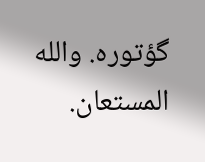گؤتوره. والله المستعان.